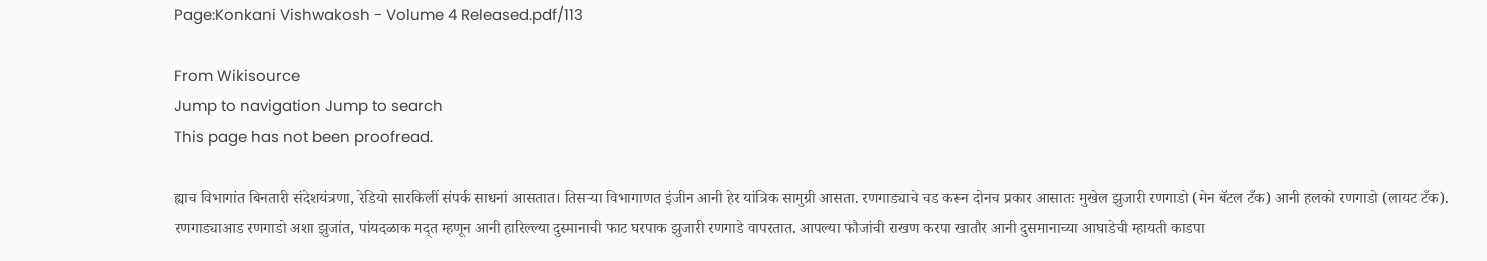Page:Konkani Vishwakosh - Volume 4 Released.pdf/113

From Wikisource
Jump to navigation Jump to search
This page has not been proofread.

ह्याच विभागांत बिनतारी संदेशयंत्रणा, रेडियो सारकिलीं संपर्क साधनां आसतात। तिसऱ्या विभागाणत इंजीन आनी हेर यांत्रिक सामुग्री आसता. रणगाड्याचे चड करून दोनच प्रकार आसातः मुखेल झुजारी रणगाडो (मेन बॅटल टँक) आनी हलको रणगाडो (लायट टँक). रणगाड्याआड रणगाडो अशा झुजांत, पांयदळाक मद्त म्हणून आनी हारिल्ल्या दुस्मानाची फाट घरपाक झुजारी रणगाडे वापरतात. आपल्या फौजांची राखण करपा खातौर आनी दुसमानाच्या आघाडेची म्हायती काडपा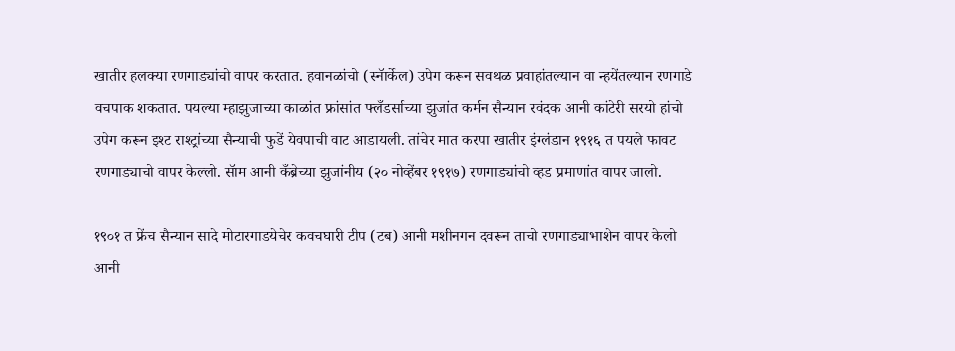खातीर हलक्या रणगाड्यांचो वापर करतात. हवानळांचो (स्नॅार्केल) उपेग करून सवथळ प्रवाहांतल्यान वा न्हयेंतल्यान रणगाडे वचपाक शकतात. पयल्या म्हाझुजाच्या काळांत फ्रांसांत फ्लँडर्साच्या झुजांत कर्मन सैन्यान रवंदक आनी कांटेरी सरयो हांचो उपेग करून इश्ट राश्ट्रांच्या सैन्याची फुडें येवपाची वाट आडायली. तांचेर मात करपा खातीर इंग्लंडान १९१६ त पयले फावट रणगाड्याचो वापर केल्लो. सॅाम आनी कँब्रेच्या झुजांनीय (२० नोव्हेंबर १९१७) रणगाड्यांचो व्हड प्रमाणांत वापर जालो.

१९०१ त फ्रेंच सैन्यान सादे मोटारगाडयेचेर कवचघारी टीप (टब) आनी मशीनगन दवरून ताचो रणगाड्याभाशेन वापर केलो आनी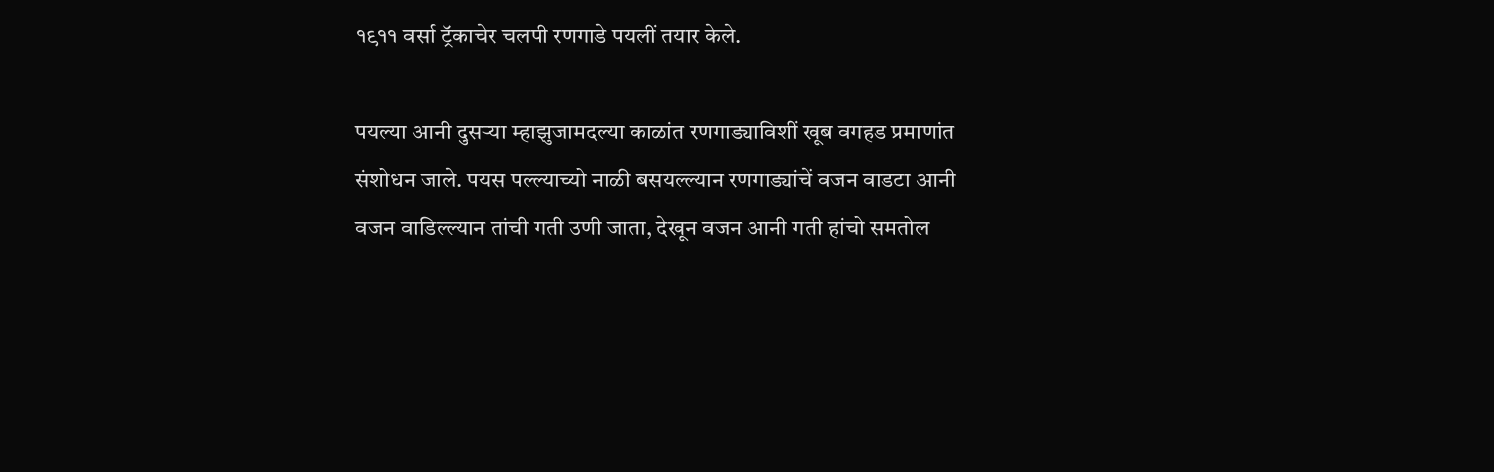१९११ वर्सा ट्रॅकाचेर चलपी रणगाडे पयलीं तयार केले.

पयल्या आनी दुसऱ्या म्हाझुजामदल्या काळांत रणगाड्याविशीं खूब वगहड प्रमाणांत संशोधन जाले. पयस पल्ल्याच्यो नाळी बसयल्ल्यान रणगाड्यांचें वजन वाडटा आनी वजन वाडिल्ल्यान तांची गती उणी जाता, देखून वजन आनी गती हांचो समतोल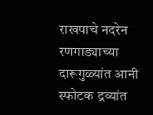राखपाचे नदरेन रणगाड्याच्या दारूगुळ्यांत आनी स्फोटक द्रव्यांत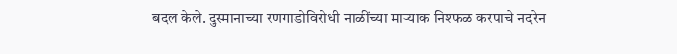बदल केले. दुस्मानाच्या रणगाडोविरोधी नाळींच्या माऱ्याक निश्फळ करपाचे नदरेन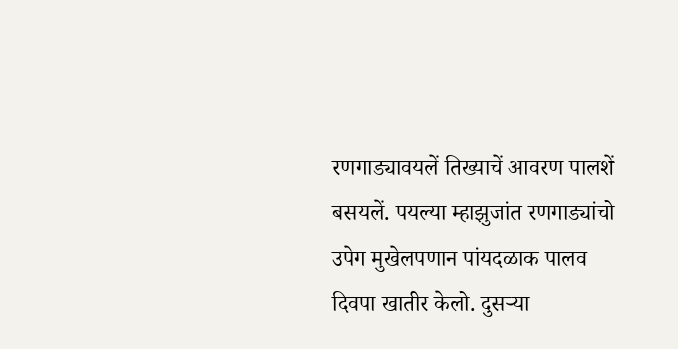रणगाड्यावयलें तिख्याचें आवरण पालशें बसयलें. पयल्या म्हाझुजांत रणगाड्यांचो उपेग मुखेलपणान पांयदळाक पालव दिवपा खातीर केलो. दुसऱ्या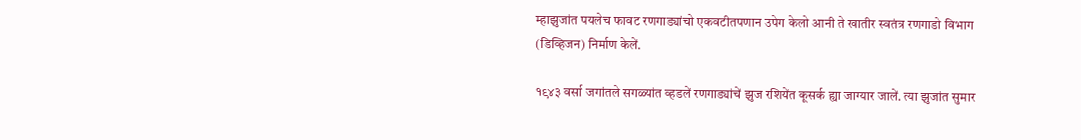म्हाझुजांत पयलेच फावट रणगाड्यांचो एकवटीतपणान उपेग केलो आनी ते खातीर स्वतंत्र रणगाडो विभाग (डिव्हिजन) निर्माण केलें.

१९४३ वर्सा जगांतले सगळ्यांत व्हडलें रणगाड्यांचें झुज रशियेंत कूसर्क ह्या जाग्यार जालें. त्या झुजांत सुमार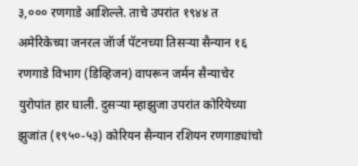३,००० रणगाडे आशिल्ले. ताचे उपरांत १९४४ त अमेरिकेच्या जनरल जॅार्ज पॅटनच्या तिसऱ्या सैन्यान १६ रणगाडे विभाग (डिव्हिजन) वापरून जर्मन सैन्याचेर युरोपांत हार घाली. दुसऱ्या म्हाझुजा उपरांत कोरियेच्या झुजांत (१९५०-५३) कोरियन सैन्यान रशियन रणगाड्यांचो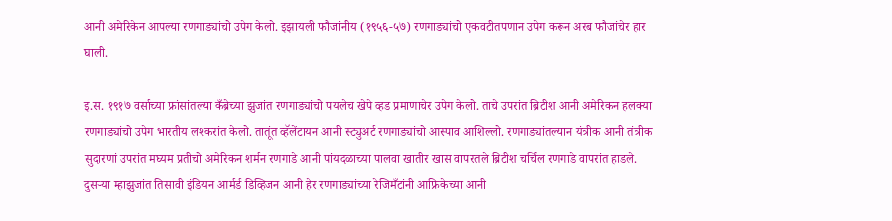आनी अमेरिकेन आपल्या रणगाड्यांचो उपेग केलो. इझायली फौजांनीय (१९५६-५७) रणगाड्यांचो एकवटीतपणान उपेग करून अरब फौजांचेर हार घाली.

इ.स. १९१७ वर्साच्या फ्रांसांतल्या कँब्रेच्या झुजांत रणगाड्यांचो पयलेच खेपे व्हड प्रमाणाचेर उपेग केलो. ताचे उपरांत ब्रिटीश आनी अमेरिकन हलक्या रणगाड्यांचो उपेग भारतीय लश्करांत केलो. तातूंत व्हॅलेंटायन आनी स्ट्युअर्ट रणगाड्यांचो आस्पाव आशिल्लो. रणगाड्यांतल्यान यंत्रीक आनी तंत्रीक सुदारणां उपरांत मघ्यम प्रतीचो अमेरिकन शर्मन रणगाडे आनी पांयदळाच्या पालवा खातीर खास वापरतले ब्रिटीश चर्चिल रणगाडे वापरांत हाडले. दुसऱ्या म्हाझुजांत तिसावी इंडियन आर्मर्ड डिव्हिजन आनी हेर रणगाड्यांच्या रेजिमँटांनी आफ्रिकेच्या आनी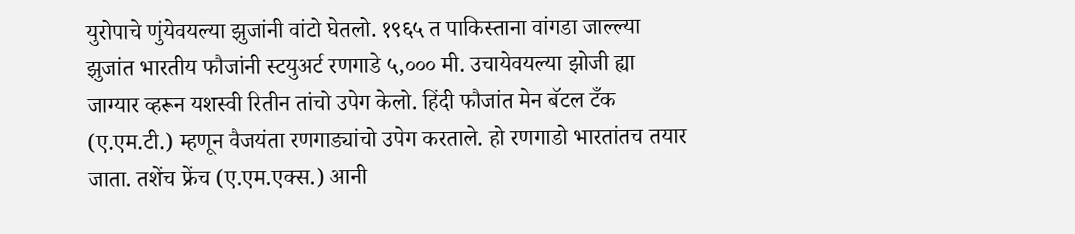युरोपाचे णुंयेवयल्या झुजांनी वांटो घेतलो. १९६५ त पाकिस्ताना वांगडा जाल्ल्या झुजांत भारतीय फौजांनी स्टयुअर्ट रणगाडे ५,००० मी. उचायेवयल्या झोजी ह्या जाग्यार व्हरून यशस्वी रितीन तांचो उपेग केलो. हिंदी फौजांत मेन बॅटल टँक (ए.एम.टी.) म्हणून वैजयंता रणगाड्यांचो उपेग करताले. हो रणगाडो भारतांतच तयार जाता. तशेंच फ्रेंच (ए.एम.एक्स.) आनी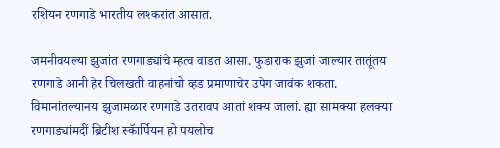रशियन रणगाडे भारतीय लश्करांत आसात.

जमनीवयल्या झुजांत रणगाड्यांचे म्हत्व वाडत आसा. फुडाराक झुजां जाल्यार तातूंतय रणगाडे आनी हेर चिलखती वाहनांचो व्हड प्रमाणाचेर उपेग जावंक शकता. विमानांतल्यानय झुजामळार रणगाडे उतरावप आतां शक्य जालां. ह्या सामक्या हलक्या रणगाड्यांमदीं ब्रिटीश स्कॅार्पियन हो पयलोच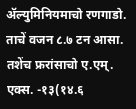ॲल्युमिनियमाचो रणगाडो. ताचें वजन ८.७ टन आसा. तशेंच फ्ररांसाचो ए.एम्. एक्स. -१३(१४.६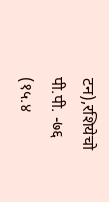टन),रशियेचो पी.पी. -७६ (१५.४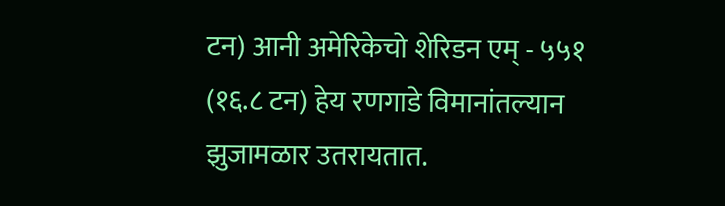टन) आनी अमेरिकेचो शेरिडन एम् - ५५१ (१६.८ टन) हेय रणगाडे विमानांतल्यान झुजामळार उतरायतात.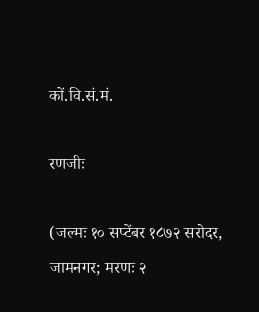कों.वि.सं.मं.

रणजीः

(जल्मः १० सप्टेंबर १८७२ सरोदर, जामनगर; मरणः २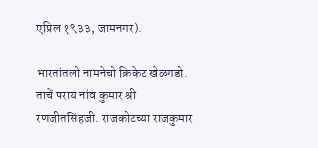एप्रिल १९३३, जामनगर).

भारतांतलो नामनेचो क्रिकेट खेळगडो. ताचें पराय नांव कुमार श्री रणजीतसिंहजी. राजकोटच्या राजकुमार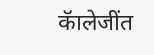कॅालेजींत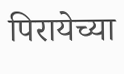पिरायेच्या